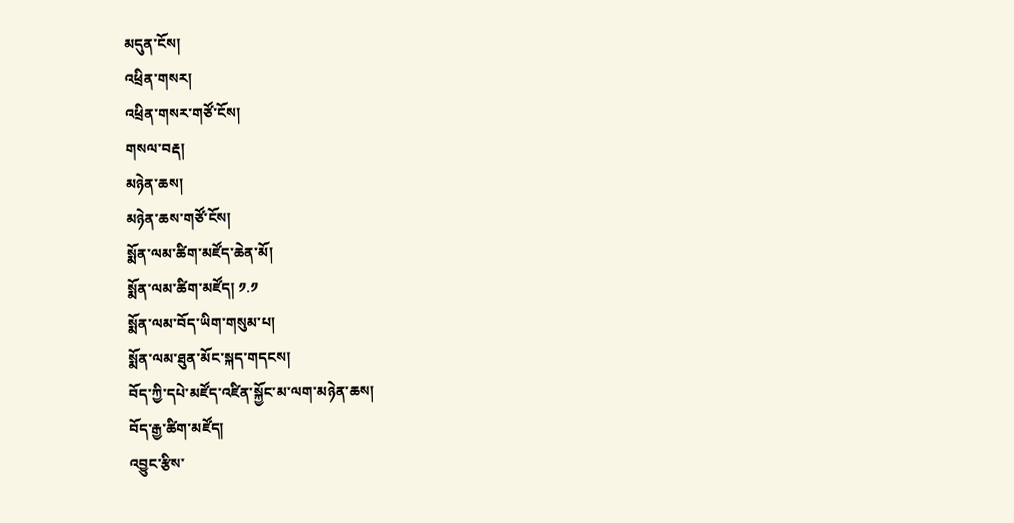མདུན་ངོས།
འཕྲིན་གསར།
འཕྲིན་གསར་གཙོ་ངོས།
གསལ་བརྡ།
མཉེན་ཆས།
མཉེན་ཆས་གཙོ་ངོས།
སྨོན་ལམ་ཚིག་མཛོད་ཆེན་མོ།
སྨོན་ལམ་ཚིག་མཛོད། ༡.༡
སྨོན་ལམ་བོད་ཡིག་གསུམ་པ།
སྨོན་ལམ་ཐུན་མོང་སྐད་གདངས།
བོད་ཀྱི་དཔེ་མཛོད་འཛིན་སྐྱོང་མ་ལག་མཉེན་ཆས།
བོད་རྒྱ་ཚིག་མཛོད།
འབྱུང་རྩིས་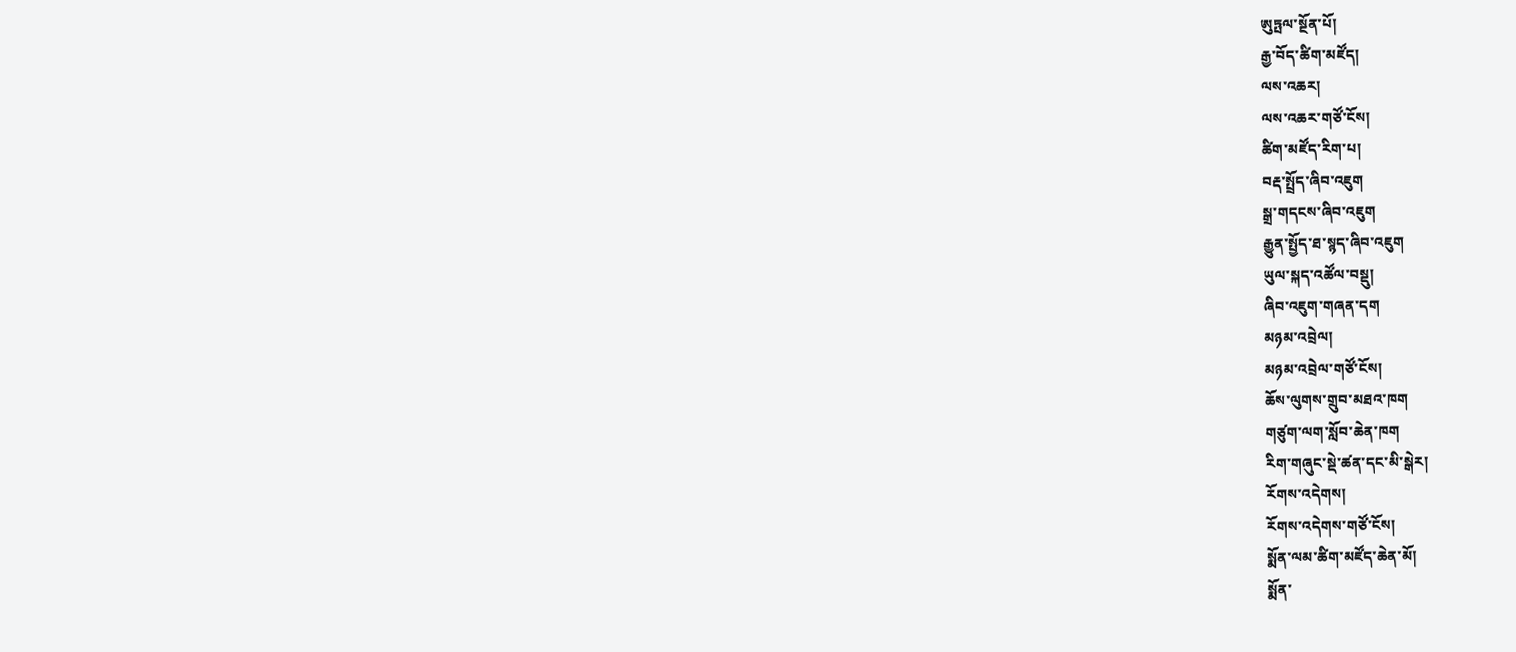ཨུཏྤལ་སྔོན་པོ།
རྒྱ་བོད་ཚིག་མཛོད།
ལས་འཆར།
ལས་འཆར་གཙོ་ངོས།
ཚིག་མཛོད་རིག་པ།
བརྡ་སྤྲོད་ཞིབ་འཇུག
སྒྲ་གདངས་ཞིབ་འཇུག
རྒྱུན་སྤྱོད་ཐ་སྙད་ཞིབ་འཇུག
ཡུལ་སྐད་འཚོལ་བསྡུ།
ཞིབ་འཇུག་གཞན་དག
མཉམ་འབྲེལ།
མཉམ་འབྲེལ་གཙོ་ངོས།
ཆོས་ལུགས་གྲུབ་མཐའ་ཁག
གཙུག་ལག་སློབ་ཆེན་ཁག
རིག་གཞུང་སྡེ་ཚན་དང་མི་སྒེར།
རོགས་འདེགས།
རོགས་འདེགས་གཙོ་ངོས།
སྨོན་ལམ་ཚིག་མཛོད་ཆེན་མོ།
སྨོན་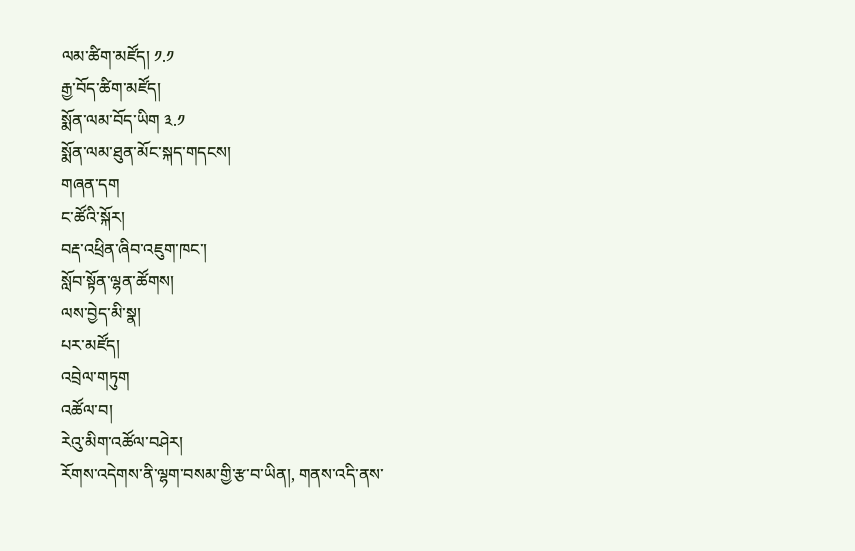ལམ་ཚིག་མཛོད། ༡.༡
རྒྱ་བོད་ཚིག་མཛོད།
སྨོན་ལམ་བོད་ཡིག ༣.༡
སྨོན་ལམ་ཐུན་མོང་སྐད་གདངས།
གཞན་དག
ང་ཚོའི་སྐོར།
བརྡ་འཕྲིན་ཞིབ་འཇུག་ཁང་།
སློབ་སྟོན་ལྷན་ཚོགས།
ལས་བྱེད་མི་སྣ།
པར་མཛོད།
འབྲེལ་གཏུག
འཚོལ་བ།
རེའུ་མིག་འཚོལ་བཤེར།
རོགས་འདེགས་ནི་ལྷག་བསམ་གྱི་རྩ་བ་ཡིན།, གནས་འདི་ནས་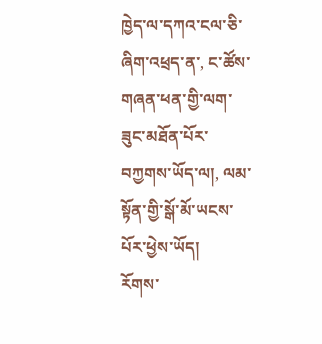ཁྱེད་ལ་དཀའ་ངལ་ཅི་ཞིག་འཕྲད་ན་, ང་ཚོས་གཞན་ཕན་གྱི་ལག་ཟུང་མཐོན་པོར་བཀྱགས་ཡོད་ལ།, ལམ་སྟོན་གྱི་སྒོ་མོ་ཡངས་པོར་ཕྱེས་ཡོད།
རོགས་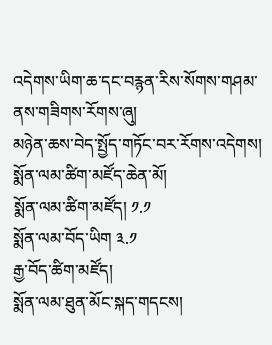འདེགས་ཡིག་ཆ་དང་བརྙན་རིས་སོགས་གཤམ་ནས་གཟིགས་རོགས་ཞུ།
མཉེན་ཆས་བེད་སྤྱོད་གཏོང་བར་རོགས་འདེགས།
སྨོན་ལམ་ཚིག་མཛོད་ཆེན་མོ།
སྨོན་ལམ་ཚིག་མཛོད། ༡.༡
སྨོན་ལམ་བོད་ཡིག ༣.༡
རྒྱ་བོད་ཚིག་མཛོད།
སྨོན་ལམ་ཐུན་མོང་སྐད་གདངས།